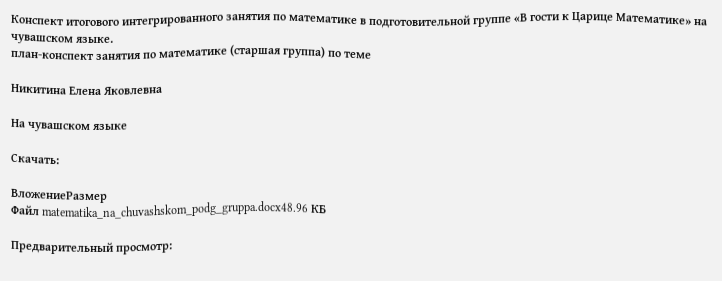Конспект итогового интегрированного занятия по математике в подготовительной группе «В гости к Царице Математике» на чувашском языке.
план-конспект занятия по математике (старшая группа) по теме

Никитина Елена Яковлевна

На чувашском языке

Скачать:

ВложениеРазмер
Файл matematika_na_chuvashskom_podg_gruppa.docx48.96 КБ

Предварительный просмотр: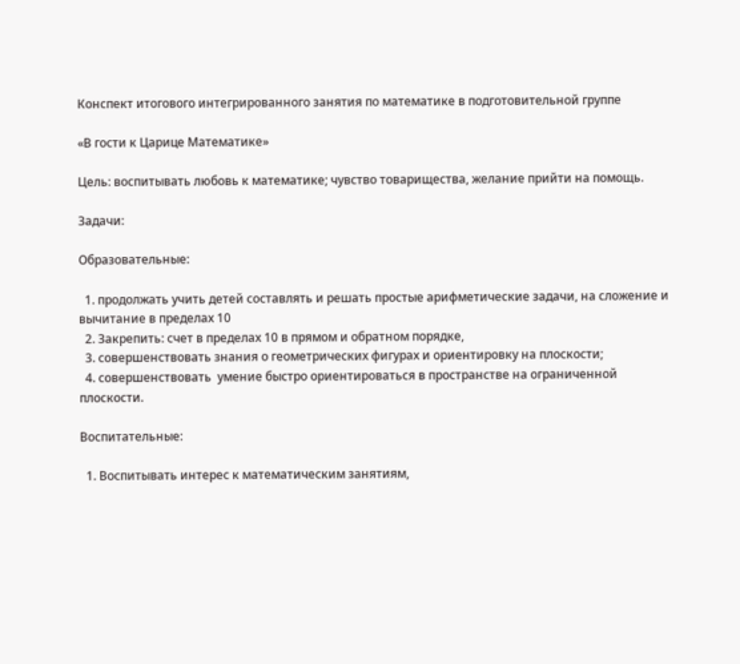Конспект итогового интегрированного занятия по математике в подготовительной группе

«В гости к Царице Математике»

Цель: воспитывать любовь к математике; чувство товарищества, желание прийти на помощь.

Задачи:

Образовательные:

  1. продолжать учить детей составлять и решать простые арифметические задачи, на сложение и вычитание в пределах 10
  2. Закрепить: счет в пределах 10 в прямом и обратном порядке,
  3. совершенствовать знания о геометрических фигурах и ориентировку на плоскости;
  4. совершенствовать  умение быстро ориентироваться в пространстве на ограниченной плоскости.

Воспитательные:

  1. Воспитывать интерес к математическим занятиям,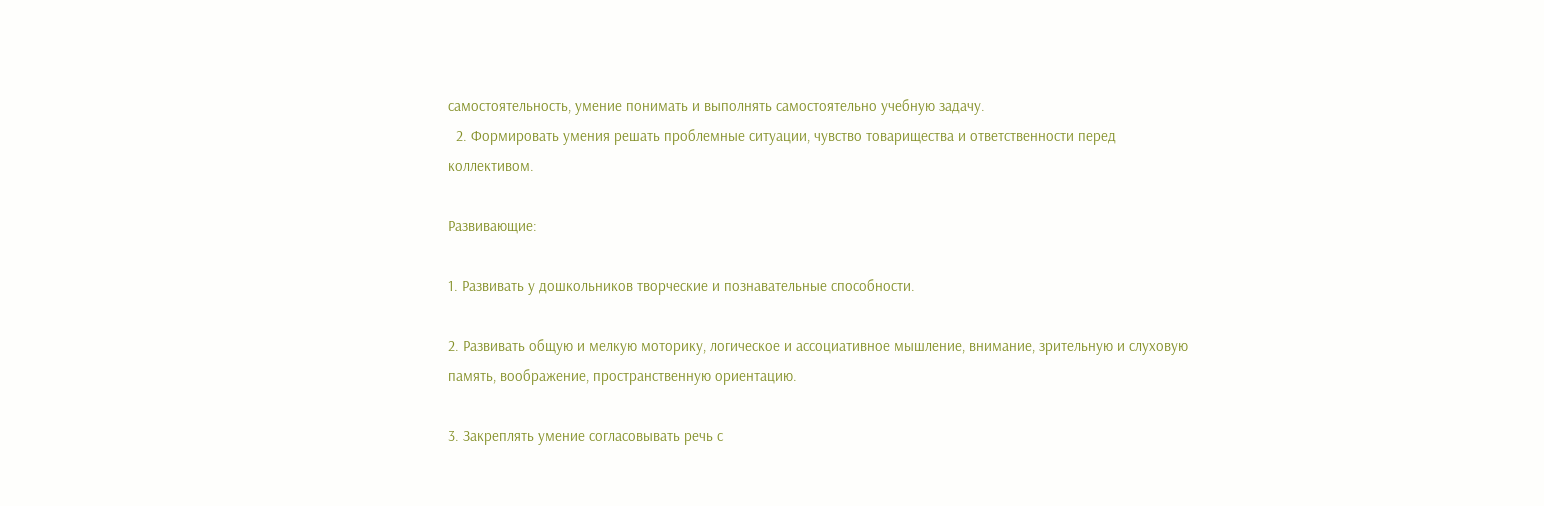самостоятельность, умение понимать и выполнять самостоятельно учебную задачу.
  2. Формировать умения решать проблемные ситуации, чувство товарищества и ответственности перед коллективом.

Развивающие:

1. Развивать у дошкольников творческие и познавательные способности.

2. Развивать общую и мелкую моторику, логическое и ассоциативное мышление, внимание, зрительную и слуховую память, воображение, пространственную ориентацию.

3. Закреплять умение согласовывать речь с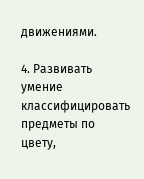движениями.

4. Развивать умение классифицировать предметы по цвету,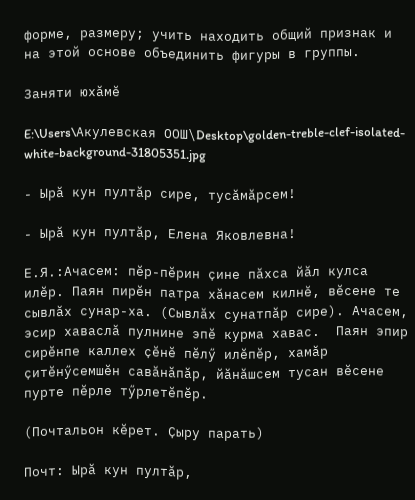форме, размеру; учить находить общий признак и на этой основе объединить фигуры в группы.

Заняти юхӑмӗ

E:\Users\Акулевская ООШ\Desktop\golden-treble-clef-isolated-white-background-31805351.jpg

- Ырӑ кун пултӑр сире, тусӑмӑрсем!

- Ырӑ кун пултӑр, Елена Яковлевна!

Е.Я.:Ачасем: пӗр-пӗрин ҫине пăхса йӑл кулса илӗр. Паян пирӗн патра хӑнасем килнӗ, вӗсене те сывлӑх сунар-ха. (Сывлӑх сунатпӑр сире). Ачасем, эсир хаваслă пулнине эпӗ курма хавас.  Паян эпир сирĕнпе каллех ҫӗнӗ пӗлӳ илӗпӗр, хамӑр ҫитӗнӳсемшӗн савӑнӑпӑр, йӑнӑшсем тусан вӗсене пурте пӗрле тӳрлетӗпӗр.

(Почтальон кӗрет. Ҫыру парать)

Почт: Ырӑ кун пултӑр,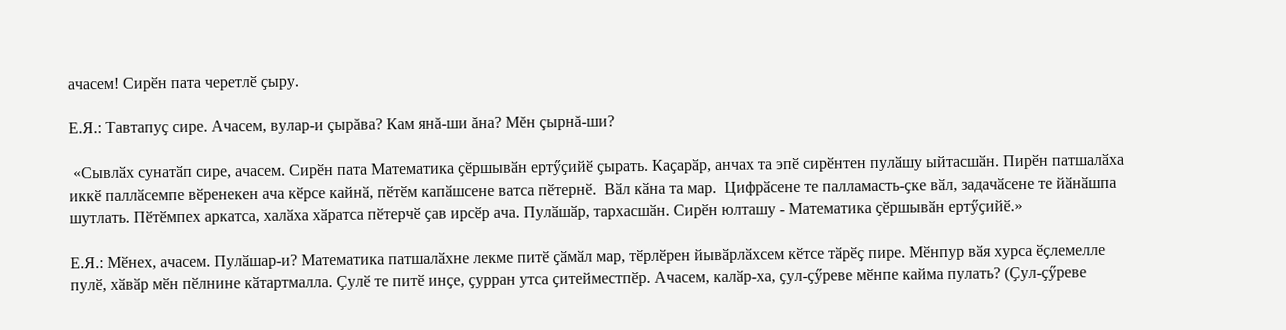ачасем! Сирӗн пата черетлӗ ҫыру.

Е.Я.: Тавтапуҫ сире. Ачасем, вулар-и çырăва? Кам янă-ши ăна? Мĕн çырнă-ши?

 «Сывлӑх сунатӑп сире, ачасем. Сирӗн пата Математика ҫӗршывӑн ертӳҫийӗ ҫырать. Каҫарӑр, анчах та эпӗ сирӗнтен пулӑшу ыйтасшӑн. Пирӗн патшалӑха иккӗ паллӑсемпе вӗренекен ача кӗрсе кайнӑ, пӗтӗм капӑшсене ватса пӗтернӗ.  Вӑл кӑна та мар.  Цифрӑсене те палламасть-ҫке вӑл, задачӑсене те йӑнӑшпа шутлать. Пӗтӗмпех аркатса, халӑха хӑратса пӗтерчӗ ҫав ирсӗр ача. Пулӑшӑр, тархасшӑн. Сирӗн юлташу - Математика ҫӗршывӑн ертӳҫийӗ.»

Е.Я.: Мӗнех, ачасем. Пулӑшар-и? Математика патшалӑхне лекме питӗ ҫӑмӑл мар, тӗрлӗрен йывӑрлӑхсем кӗтсе тӑрӗҫ пире. Мӗнпур вӑя хурса ӗҫлемелле пулӗ, хӑвӑр мӗн пӗлнине кӑтартмалла. Ҫулӗ те питӗ инҫе, ҫурран утса ҫитейместпӗр. Ачасем, калӑр-ха, ҫул-ҫӳреве мӗнпе кайма пулать? (Ҫул-ҫӳреве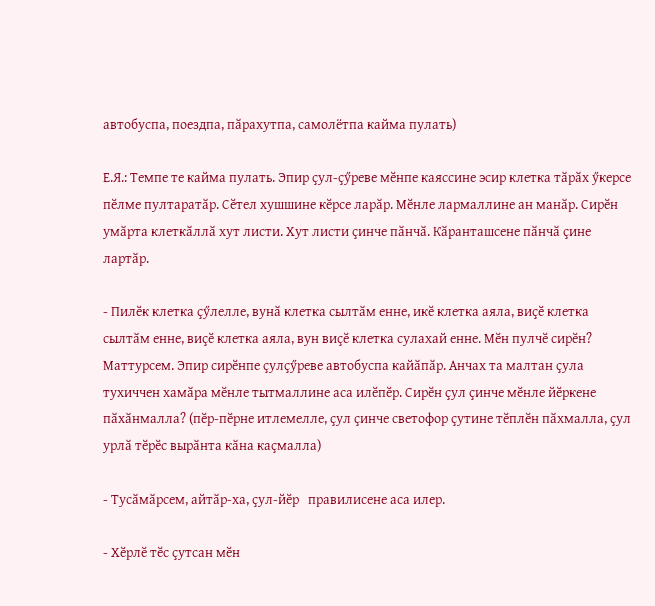автобуспа, поездпа, пӑрахутпа, самолётпа кайма пулать)

Е.Я.: Темпе те кайма пулать. Эпир ҫул-ҫӳреве мӗнпе каяссине эсир клетка тӑрӑх ӳкерсе пӗлме пултаратӑр. Сӗтел хушшине кӗрсе ларӑр. Мӗнле лармаллине ан манӑр. Сирӗн умӑрта клеткӑллӑ хут листи. Хут листи ҫинче пӑнчӑ. Кӑранташсене пӑнчӑ ҫине лартӑр.

- Пилӗк клетка ҫӳлелле, вунӑ клетка сылтӑм енне, икӗ клетка аяла, виҫӗ клетка сылтӑм енне, виҫӗ клетка аяла, вун виҫӗ клетка сулахай енне. Мӗн пулчӗ сирӗн? Маттурсем. Эпир сирӗнпе ҫулҫӳреве автобуспа кайӑпӑр. Анчах та малтан ҫула тухиччен хамӑра мӗнле тытмаллине аса илӗпӗр. Сирӗн ҫул ҫинче мӗнле йӗркене пӑхӑнмалла? (пӗр-пӗрне итлемелле, ҫул ҫинче светофор ҫутине тӗплӗн пӑхмалла, ҫул урлӑ тӗрӗс вырӑнта кӑна каҫмалла)

- Тусӑмӑрсем, айтӑр-ха, ҫул-йӗр   правилисене аса илер.

- Хӗрлӗ тӗс ҫутсан мӗн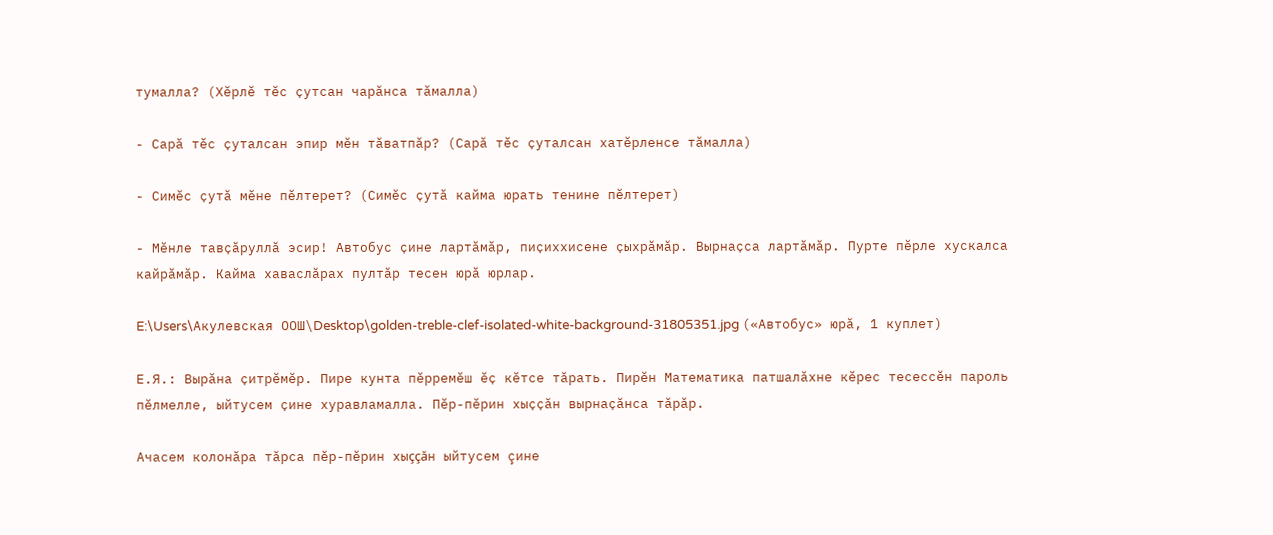тумалла? (Хӗрлӗ тӗс ҫутсан чарӑнса тӑмалла)

- Сарӑ тӗс ҫуталсан эпир мӗн тӑватпӑр? (Сарӑ тӗс ҫуталсан хатӗрленсе тӑмалла)

- Симӗс ҫутӑ мӗне пӗлтерет? (Симӗс ҫутӑ кайма юрать тенине пӗлтерет)

- Мӗнле тавҫӑруллӑ эсир! Автобус ҫине лартӑмӑр, пиҫиххисене ҫыхрӑмӑр. Вырнаҫса лартӑмӑр. Пурте пӗрле хускалса кайрӑмӑр. Кайма хаваслӑрах пултӑр тесен юрӑ юрлар.

E:\Users\Акулевская ООШ\Desktop\golden-treble-clef-isolated-white-background-31805351.jpg («Автобус» юрӑ, 1 куплет)

Е.Я.: Вырӑна ҫитрӗмӗр. Пире кунта пӗрремӗш ӗҫ кӗтсе тӑрать. Пирӗн Математика патшалӑхне кӗрес тесессӗн пароль пӗлмелле, ыйтусем ҫине хуравламалла. Пӗр-пӗрин хыҫҫӑн вырнаҫӑнса тӑрӑр.

Ачасем колонăра тăрса пĕр-пĕрин хыççăн ыйтусем çине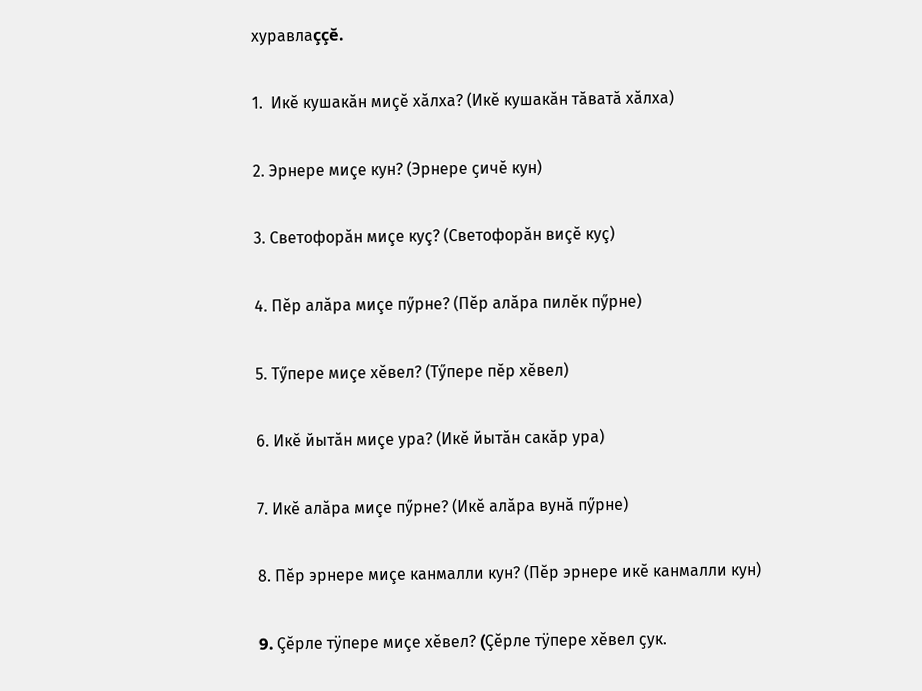хуравлаççĕ.

1.  Икĕ кушакăн миçĕ хăлха? (Икĕ кушакăн тӑватӑ хăлха)

2. Эрнере миçе кун? (Эрнере ҫичӗ кун)

3. Светофорăн миçе куç? (Светофорăн виçӗ куç)

4. Пĕр алăра миçе пӳрне? (Пĕр алăра пилӗк пӳрне)

5. Тӳпере миçе хĕвел? (Тӳпере пӗр хĕвел)

6. Икĕ йытăн миçе ура? (Икĕ йытăн сакӑр ура)

7. Икĕ алăра миçе пӳрне? (Икĕ алăра вунӑ пӳрне)

8. Пĕр эрнере миçе канмалли кун? (Пĕр эрнере икӗ канмалли кун)

9. Çĕрле тӱпере миçе хĕвел? (Çĕрле тӱпере хĕвел ҫук.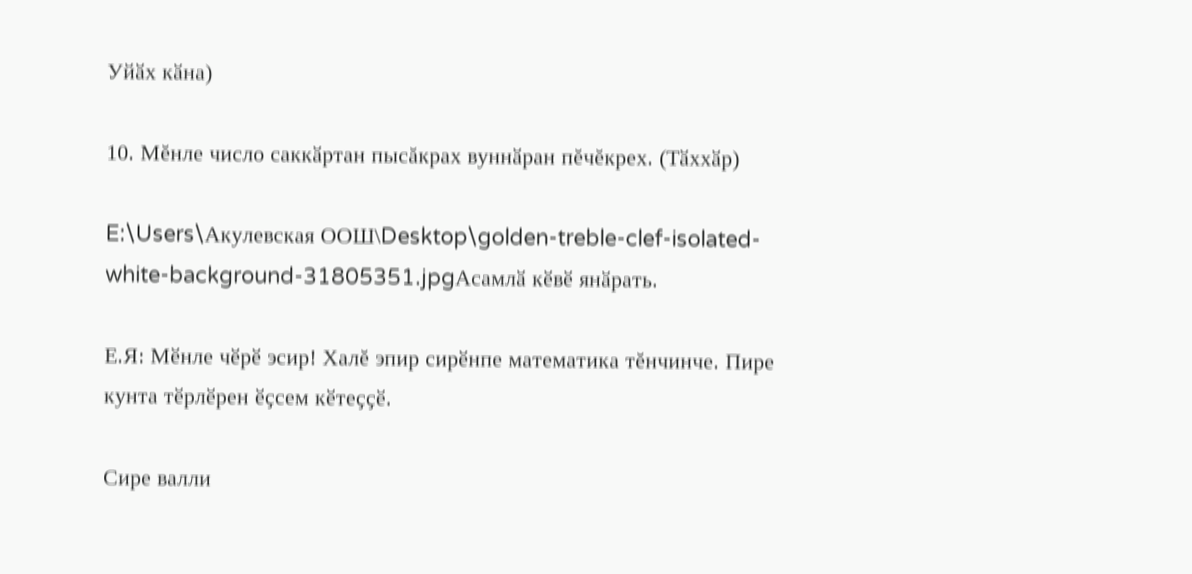Уйӑх кӑна)

10. Мĕнле число саккӑртан пысăкрах вуннӑран пĕчĕкрех. (Тӑххӑр)

E:\Users\Акулевская ООШ\Desktop\golden-treble-clef-isolated-white-background-31805351.jpgАсамлӑ кӗвӗ янӑрать.

Е.Я: Мӗнле чӗрӗ эсир! Халĕ эпир сирӗнпе математика тĕнчинче. Пире кунта тӗрлӗрен ӗҫсем кӗтеҫҫӗ.

Сире валли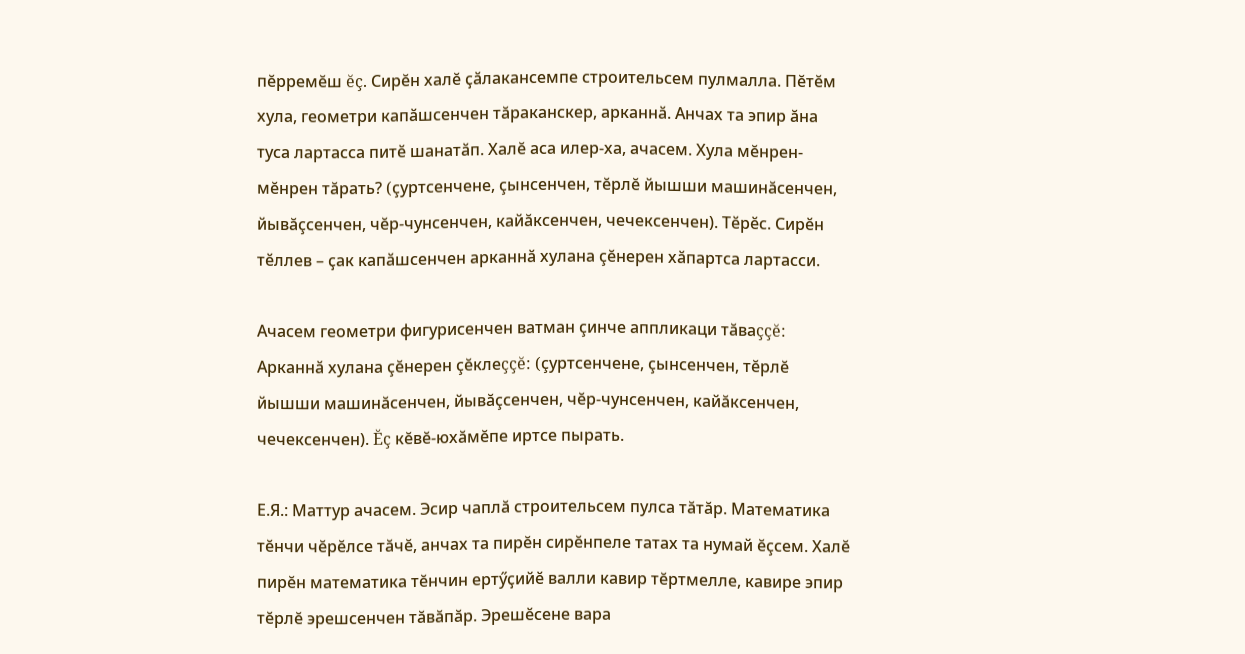пĕрремĕш ĕç. Сирĕн халĕ ҫӑлакансемпе строительсем пулмалла. Пĕтĕм хула, геометри капӑшсенчен тăраканскер, арканнӑ. Анчах та эпир ăна туса лартасса питӗ шанатӑп. Халĕ аса илер-ха, ачасем. Хула мĕнрен-мĕнрен тăрать? (çуртсенчене, çынсенчен, тĕрлĕ йышши машинăсенчен, йывăçсенчен, чĕр-чунсенчен, кайăксенчен, чечексенчен). Тӗрӗс. Сирӗн тӗллев – ҫак капӑшсенчен арканнӑ хулана çĕнерен хӑпартса лартасси.

Ачасем геометри фигурисенчен ватман çинче аппликаци тăваççĕ: Арканнӑ хулана çĕнерен çĕклеççĕ: (çуртсенчене, çынсенчен, тĕрлĕ йышши машинăсенчен, йывăçсенчен, чĕр-чунсенчен, кайăксенчен, чечексенчен). Ĕç кĕвĕ-юхăмĕпе иртсе пырать.

Е.Я.: Маттур ачасем. Эсир чаплă строительсем пулса тăтăр. Математика тĕнчи чĕрĕлсе тăчĕ, анчах та пирĕн сирĕнпеле татах та нумай ĕçсем. Халĕ пирĕн математика тĕнчин ертӳҫийӗ валли кавир тĕртмелле, кавире эпир тĕрлĕ эрешсенчен тăвăпăр. Эрешӗсене вара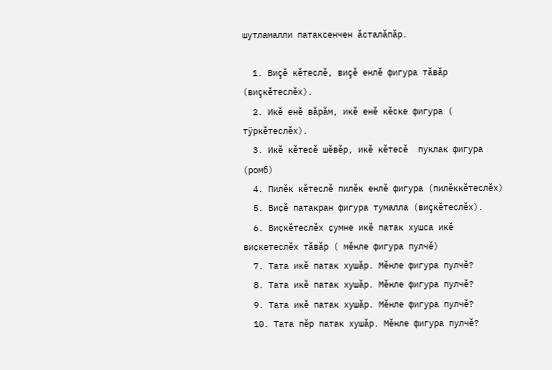шутламалли патаксенчен ӑсталӑпӑр.

  1. Виçĕ кĕтеслĕ, виçĕ енлĕ фигура тăвӑр (виçкĕтеслĕх).
  2. Икӗ енĕ вăрăм, икĕ енĕ кĕске фигура ( тӱркĕтеслĕх).
  3. Икĕ кĕтесĕ шĕвĕр, икĕ кĕтесĕ  пуклак фигура (ромб)
  4. Пилӗк кӗтеслӗ пилӗк енлӗ фигура (пилӗккӗтеслӗх)
  5. Виҫӗ патакран фигура тумалла (виçкĕтеслĕх).
  6. Виҫкӗтеслӗх ҫумне икӗ патак хушса икӗ виҫкетеслӗх тӑвӑр ( мӗнле фигура пулчӗ)
  7. Тата икӗ патак хушӑр. Мӗнле фигура пулчӗ?
  8. Тата икӗ патак хушӑр. Мӗнле фигура пулчӗ?
  9. Тата икӗ патак хушӑр. Мӗнле фигура пулчӗ?
  10. Тата пӗр патак хушӑр. Мӗнле фигура пулчӗ?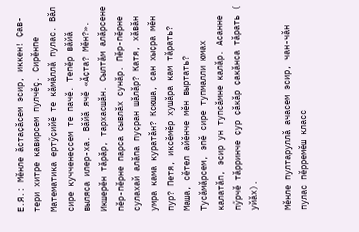Е.Я.: Мӗнле ӑстаҫӑсем эсир, иккен! Ҫав-тери хитре кавирсем пулчĕç. Сирӗнпе Математика ертӳҫийӗ те кӑмӑллӑ пулас. Вӑл сире кучченеҫсем те пачӗ. Тепӗр вӑйӑ выляса илер-ха. Вӑйӑ ячӗ «Ӑҫта? Мӗн?». Икшерӗн тӑрӑр, тархасшӑн. Сылтӑм алӑрсене пӗр-пӗрне парса сывлӑх сунӑр. Пӗр-пӗрне сулахай алӑпа пуҫран шӑлӑр? Катя, хӑвӑн умра кама куратӑн? Ксюша, сан хыҫра мӗн пур? Петя, иксӗмӗр хушӑра кам тӑрать? Маша, сӗтел айӗнче мӗн выртать? Тусӑмӑрсем, эпӗ сире тупмалли юмах калатӑп, эсир ун тупсăмне калӑр. Асанне пӳрчӗ тӑрринче ҫур ҫӑкӑр ҫакӑнса тӑрать ( уйӑх).

Мӗнле пултаруллӑ ачасем эсир, чан-чӑн пулас пӗрремӗш класс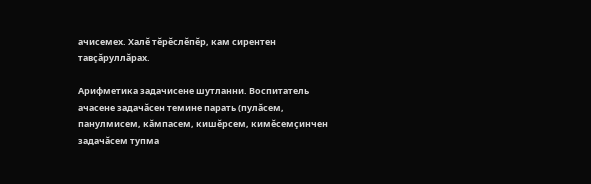ачисемех. Халĕ тĕрĕслĕпĕр, кам сирентен тавçăруллăрах.

Арифметика задачисене шутланни. Воспитатель ачасене задачăсен темине парать (пулăсем, панулмисем, кăмпасем, кишĕрсем, кимĕсемçинчен задачăсем тупма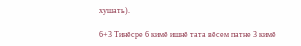хушать).

6+3 Тинĕсре 6 кимĕ ишнĕ тата вĕсем патне 3 кимĕ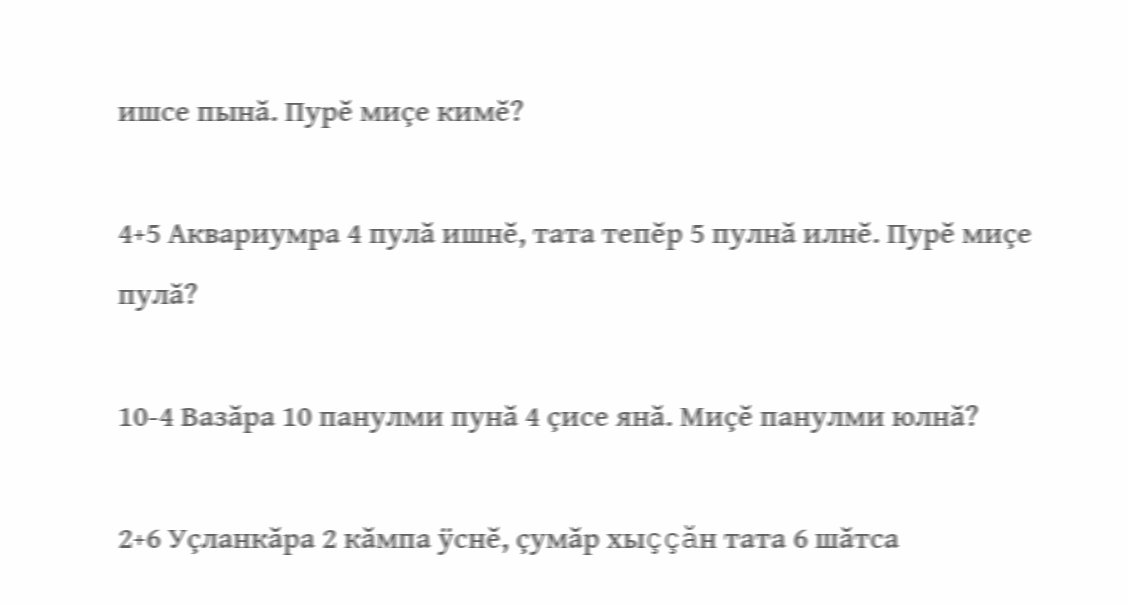ишсе пынă. Пурĕ миçе кимĕ?

4+5 Аквариумра 4 пулă ишнĕ, тата тепĕр 5 пулнă илнĕ. Пурĕ миçе пулă?

10-4 Вазăра 10 панулми пунă 4 çисе янă. Миçĕ панулми юлнă?

2+6 Уçланкăра 2 кăмпа ӱснĕ, çумăр хыççăн тата 6 шăтса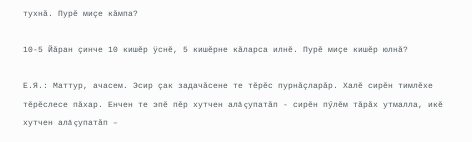тухнă. Пурĕ миçе кăмпа?

10-5 Йăран çинче 10 кишĕр ӱснĕ, 5 кишĕрне кăларса илнĕ. Пурĕ миçе кишĕр юлнă?

Е.Я.: Маттур, ачасем. Эсир çак задачăсене те тĕрĕс пурнăçларăр. Халĕ сирĕн тимлĕхе тĕрĕслесе пӑхар. Енчен те эпӗ пĕр хутчен алă çупатӑп - сирӗн пӳлĕм тӑрӑх утмалла, икĕ хутчен алă çупатӑп –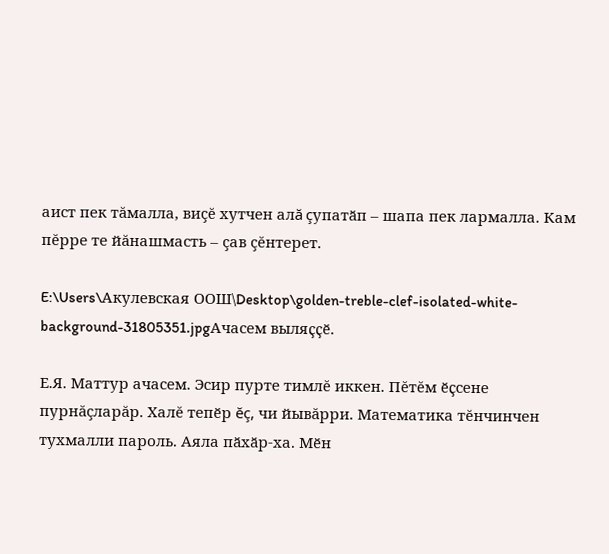аист пек тăмалла, виçĕ хутчен алă çупатӑп – шапа пек лармалла. Кам пĕрре те йăнашмасть – çав çĕнтерет.

E:\Users\Акулевская ООШ\Desktop\golden-treble-clef-isolated-white-background-31805351.jpgАчасем выляҫҫӗ.

Е.Я. Маттур ачасем. Эсир пурте тимлĕ иккен. Пĕтĕм ӗҫсене пурнăçларăр. Халĕ тепӗр ĕç, чи йывăрри. Математика тĕнчинчен тухмалли пароль. Аяла пӑхӑр-ха. Мӗн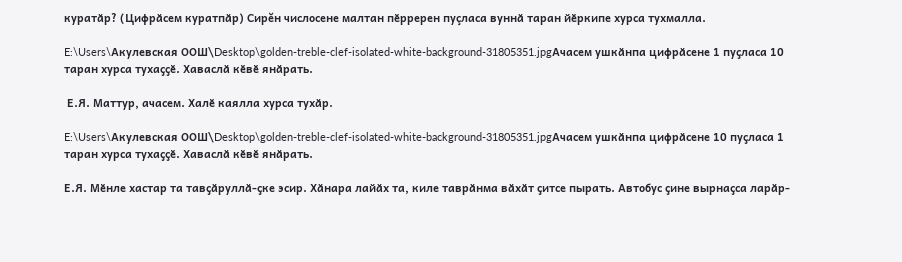куратӑр? (Цифрӑсем куратпӑр) Сирĕн числосене малтан пӗрререн пуçласа вуннӑ таран йӗркипе хурса тухмалла.

E:\Users\Акулевская ООШ\Desktop\golden-treble-clef-isolated-white-background-31805351.jpgАчасем ушкӑнпа цифрӑсене 1 пуҫласа 10 таран хурса тухаҫҫӗ. Хаваслӑ кӗвӗ янӑрать.

 Е.Я. Маттур, ачасем. Халӗ каялла хурса тухӑр.

E:\Users\Акулевская ООШ\Desktop\golden-treble-clef-isolated-white-background-31805351.jpgАчасем ушкӑнпа цифрӑсене 10 пуҫласа 1 таран хурса тухаҫҫӗ. Хаваслӑ кӗвӗ янӑрать.

Е.Я. Мӗнле хастар та тавҫӑруллӑ-ҫке эсир. Хӑнара лайӑх та, киле таврӑнма вӑхӑт ҫитсе пырать. Автобус ҫине вырнаҫса ларӑр-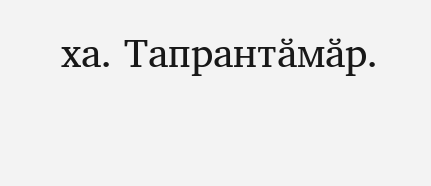ха. Тапрантӑмӑр.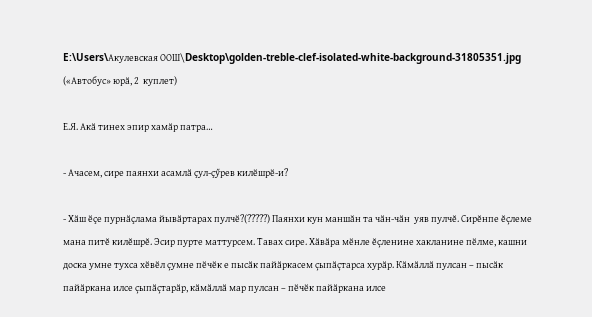E:\Users\Акулевская ООШ\Desktop\golden-treble-clef-isolated-white-background-31805351.jpg («Автобус» юрӑ, 2  куплет)

Е.Я. Акӑ тинех эпир хамӑр патра…

- Ачасем, сире паянхи асамлӑ ҫул-ҫӳрев килӗшрӗ-и?

- Хӑш ӗҫе пурнӑҫлама йывӑртарах пулчӗ?(?????) Паянхи кун маншăн та чӑн-чӑн  уяв пулчĕ. Сирĕнпе ĕçлеме мана питĕ килĕшрĕ. Эсир пурте маттурсем. Тавах сире. Хӑвӑра мӗнле ĕçленине хакланине пӗлме, кашни доска умне тухса хӗвӗл çумне пӗчӗк е пысӑк пайӑркасем çыпӑçтарса хурӑр. Кӑмӑллӑ пулсан – пысӑк пайӑркана илсе çыпӑçтарӑр, кӑмӑллӑ мар пулсан – пӗчӗк пайӑркана илсе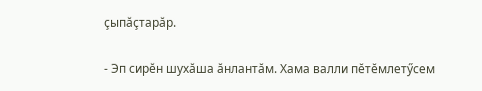çыпӑçтарӑр.

- Эп сирӗн шухӑша ӑнлантӑм. Хама валли пӗтӗмлетӳсем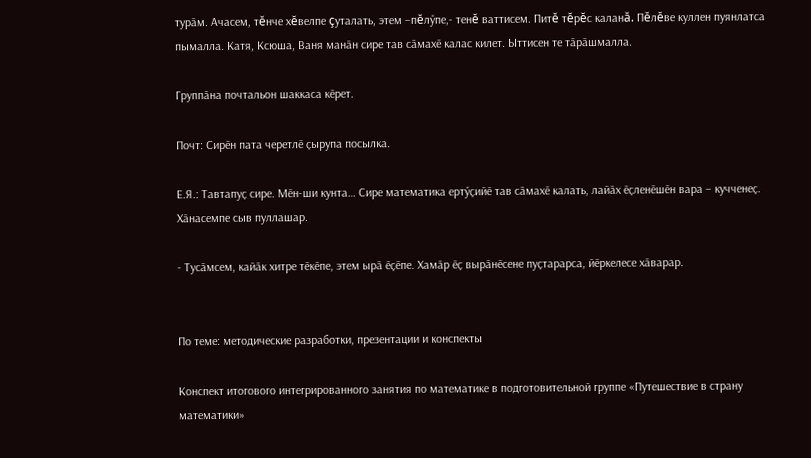турӑм. Ачасем, тĕнче хĕвелпе çуталать, этем –пĕлӳпе,- тенĕ ваттисем. Питĕ тĕрĕс каланă. Пĕлĕве куллен пуянлатса пымалла. Катя, Ксюша, Ваня манӑн сире тав сӑмахӗ калас килет. Ыттисен те тӑрӑшмалла.

Группӑна почтальон шаккаса кӗрет.

Почт: Сирӗн пата черетлӗ ҫырупа посылка.

Е.Я.: Тавтапуҫ сире. Мӗн-ши кунта… Сире математика ертӳҫийӗ тав сӑмахӗ калать, лайӑх ӗҫленӗшӗн вара – кучченеҫ. Хӑнасемпе сыв пуллашар.

- Тусӑмсем, кайӑк хитре тӗкӗпе, этем ырӑ ӗҫӗпе. Хамӑр ӗҫ вырӑнӗсене пуҫтарарса, йӗркелесе хӑварар.


По теме: методические разработки, презентации и конспекты

Конспект итогового интегрированного занятия по математике в подготовительной группе «Путешествие в страну математики»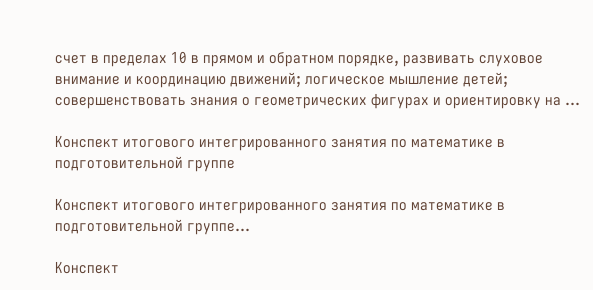счет в пределах 10 в прямом и обратном порядке, развивать слуховое внимание и координацию движений; логическое мышление детей; совершенствовать знания о геометрических фигурах и ориентировку на ...

Конспект итогового интегрированного занятия по математике в подготовительной группе

Конспект итогового интегрированного занятия по математике в подготовительной группе...

Конспект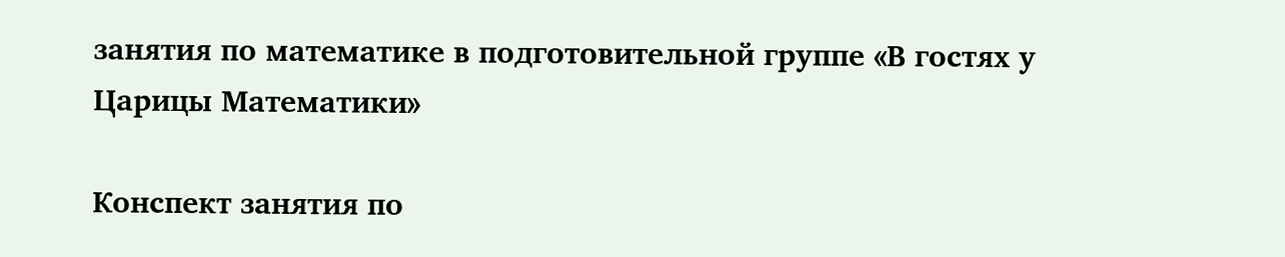занятия по математике в подготовительной группе «В гостях у Царицы Математики»

Конспект занятия по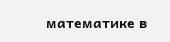математике в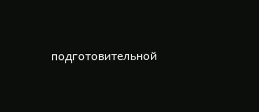подготовительной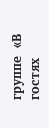группе  «В гостях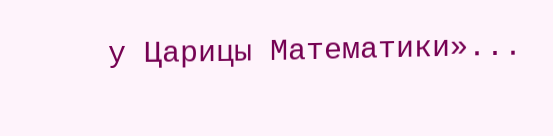у Царицы Математики»...